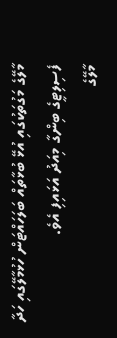މާލޭގެ މަގުތަކުގައި އުޅޭ ބުޅާތައް ބަލަހައްޓަން ހުޅުމާލޭގައި ހަދާ ފެސިލިޓީގެ ބިންގާ މިއަދު އަޅައިފި އެވެ.
މާލޭގެ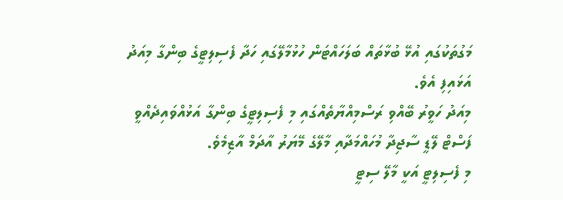މަގުތަކުގައި އުޅޭ ބުޅާތައް ބަލަހައްޓަން ހުޅުމާލޭގައި ހަދާ ފެސިލިޓީގެ ބިންގާ މިއަދު އަޅައިފި އެވެ.
މިއަދު ހަވީރު ބޭއްވި ރަސްމިއްޔާތެއްގައި މި ފެސިލިޓީގެ ބިންގާ އަޅުއްވައިދެއްވީ ފަސްޓް ލޭޑީ ސާޖިދާ މުހައްމަދާއި މާލޭގެ މޭޔަރު އާދަމް އާޒިމެވެ.
މި ފެސިލިޓީ އަކީ މާލޭ ސިޓީ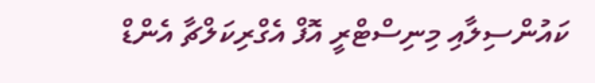ކައުންސިލާއި މިނިސްޓްރީ އޮފް އެގްރިކަލްޗާ އެންޑް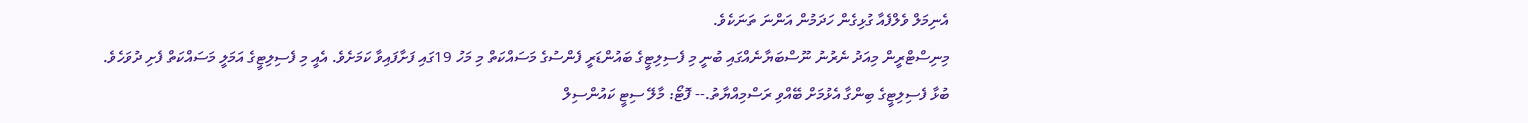އެނިމަލް ވެލްފެއާ ގުޅިގެން ހަދަމުން އަންނަ ތަނަކެވެ.
މިނިސްޓްރީން މިއަދު ނެރުނު ނޫސްބަޔާނެއްގައި ބުނީ މި ފެސިލިޓީގެ ބައުންޑަރީ ފެންސުގެ މަސައްކަތް މި މަހު 19ގައި ފަށާފައިވާ ކަމަށެވެ. އެއީ މި ފެސިލިޓީގެ އަމަލީ މަސައްކަތް ފެށި ދުވަހެވެ.
ބުޅާ ފެސިލިޓީގެ ބިންގާ އެޅުމަށް ބޭއްވި ރަސްމިއްޔާތު.-- ފޮޓޯ: މާލޭ ސިޓީ ކައުންސިލް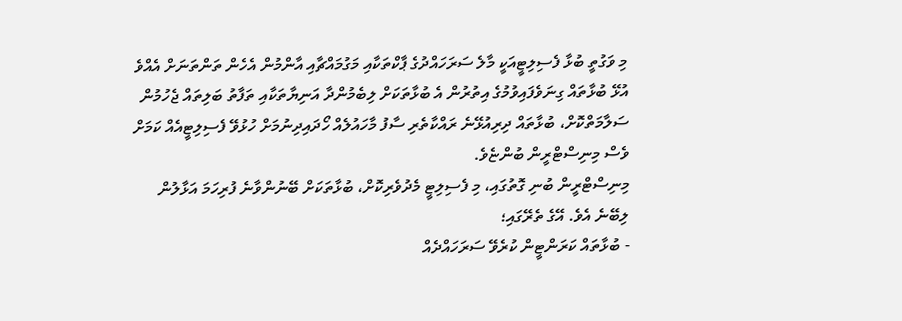މި ވަގުތީ ބުޅާ ފެސިލިޓީއަކީ މާލެ ސަރަހައްދުގެ ޕާކްތަކާއި މަގުމައްޗާއި އާންމުން އެހެން ތަންތަނަށް އެއްވެ އުޅޭ ބުޅާތައް ގިނަވެފައިވުމުގެ އިތުރުން އެ ބުޅާތަކަށް ލިބެމުންދާ އަނިޔާތަކާއި ތަފާތު ބަލިތައް ޖެހުމުން ސަލާމަތްކޮށް، ބުޅާތައް ދިރިއުޅޭނެ ރައްކާތެރި ސާފު މާހައުލެއް ހޯދައިދިނުމަށް ހުޅުވޭ ފެސިލިޓީއެއް ކަމަށް ވެސް މިނިސްޓްރީން ބުންޏެވެ.
މިނިސްޓްރީން ބުނި ގޮތުގައި، މި ފެސިލިޓީ މެދުވެރިކޮށް، ބުޅާތަކަށް ބޭނުންވާނެ ފުރިހަމަ އަޅާލުން ލިބޭނެ އެވެ. އޭގެ ތެރޭގައި؛
- ބުޅާތައް ކަރަންޓީން ކުރެވޭ ސަރަހައްދެއް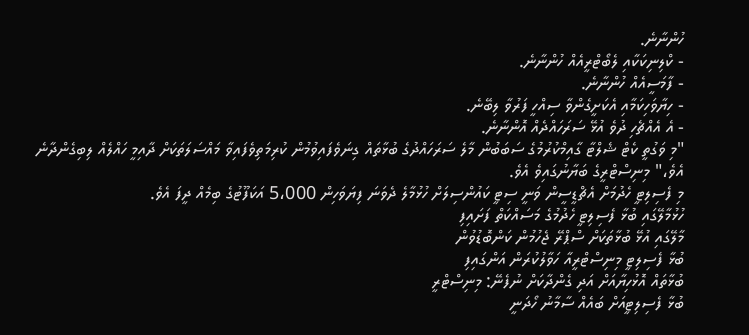ހުންނާނެ.
- ކްލިނިކަކާއި ލެބޯޓްރީއެއް ހުންނާނެ.
- ފާމަސީއެއް ހުންނާނެ.
- ހިޔާވަހިކަމާއި އެކަށީގެންވާ ސިއްހީ ފަރުވާ ލިބޭނެ.
- އެ އެއްޗެހި ދުވެ އުޅޭ ސަރަހައްދެއް އޮންނާނެ.
"މި ވަގުތީ ކެޓް ޝެލްޓާ ގާއިމްކުރުމުގެ ސަބަބުން މާލެ ސަރަހައްދުގެ ބުޅާތައް ގިނަވެފައިވުމުން ކުރިމަތިވެފައިވާ މައްސަލަތަކަށް ދާއިމީ ހައްލެއް ލިބިގެންދާނެ އެވެ،" މިނިސްޓްރީގެ ބަޔާނުގައިވެ އެވެ.
މި ފެސިލިޓީ ހެދުމަށް އެޗްޑީސީން ވަނީ ސިޓީ ކައުންސިލަށް ހުޅުމާލެ ދެވަނަ ފިޔަވަހިން 5،000 އަކަފޫޓުގެ ބިމެއް ދީފަ އެވެ.
ހުޅުމާލޭގައި ބުޅާ ފެސިލިޓީ ހެދުމުގެ މަސައްކަތް ފަށައިފި
މާލޭގައި އުޅޭ ބުޅާތަކަށް ސްޕްރޭ ޖެހުމުން ކަންބޮޑުވުން
ބުޅާ ފެސިލިޓީ މިނިސްޓްރީއާ ހަވާލުކުރަން އަންގައިފި
ބުޅާތައް އޮޅުހިޔާއަށް އަދި ގެންދާކަށް ނުފެނޭ: މިނިސްޓްރީ
ބުޅާ ފެސިލިޓީއަށް ބައެއް ސާމާނު ހޯދަނީ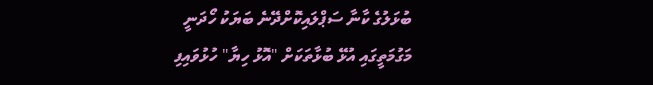ބުޅަލުގެ ކާނާ ސަޕްލައިކޮށްދޭނެ ބަޔަކު ހޯދަނީ
މަގުމަތީގައި އުޅޭ ބުޅާތަކަށް "އޮޅު ހިޔާ" ހުޅުވައިފި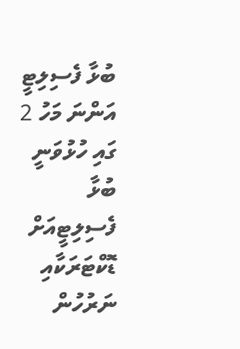ބުޅާ ފެސިލިޓީ އަންނަ މަހު 2 ގައި ހުޅުވަނީ
ބުޅާ ފެސިލިޓީއަށް ޑޮކްޓަރަކާއި ނަރުހުން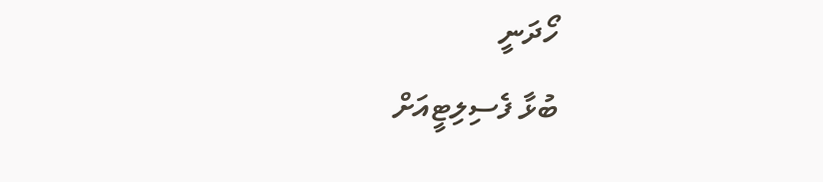ހޯދަނީ
ބުޅާ ފެސިލިޓީއަށް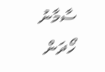ސާމާނު ހޯދަން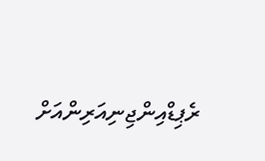ރެޕިޑްއިންޖިނިއަރިންއަށް